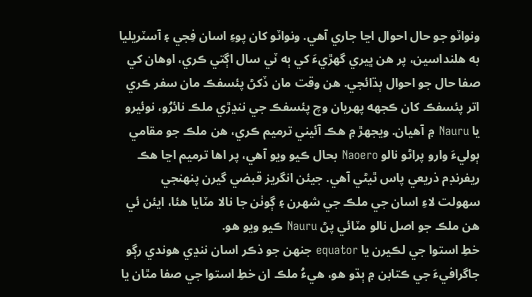ونواٽو جو حال احوال اڃا جاري آهي. ونواٽو کان پوءِ اسان فِجي ۽ آسٽريليا به هلنداسين، پر هن ڀيري گهڙيءَ کي ٻه ٽي سال اڳتي ڪري، اوهان کي صفا حال جو احوال ٻڌائجي. هن وقت مان ڏکڻ پئسفڪ مان سفر ڪري اتر پئسفڪ کان ڪجهه پھريان وچ پئسفڪ جي ننڍڙي ملڪ نائرُو، نوئيرو يا Nauru ۾ آهيان. ويجهڙ ۾ هڪ آئيني ترميم ڪري، هن ملڪ جو مقامي ٻوليءَ وارو پراڻو نالو Naoero بحال ڪيو ويو آهي، پر اها ترميم اڃا هڪ ريفرنڊم ذريعي پاس ٿيڻي آهي. جيئن انگريز قبضي گيرن پنھنجي سھولت لاءِ اسان جي ملڪ جي شھرن ۽ ڳوٺن جا نالا مٽايا هئا، ايئن ئي هن ملڪ جو اصل نالو مٽائي پڻ Nauru ڪيو ويو هو.
خطِ استوا جي لڪيرن يا equator جنھن جو ذڪر اسان ننڍي هوندي رڳو جاگرافيءَ جي ڪتابن ۾ ٻڌو هو، هيءُ ملڪ ان خطِ استوا جي صفا مٿان يا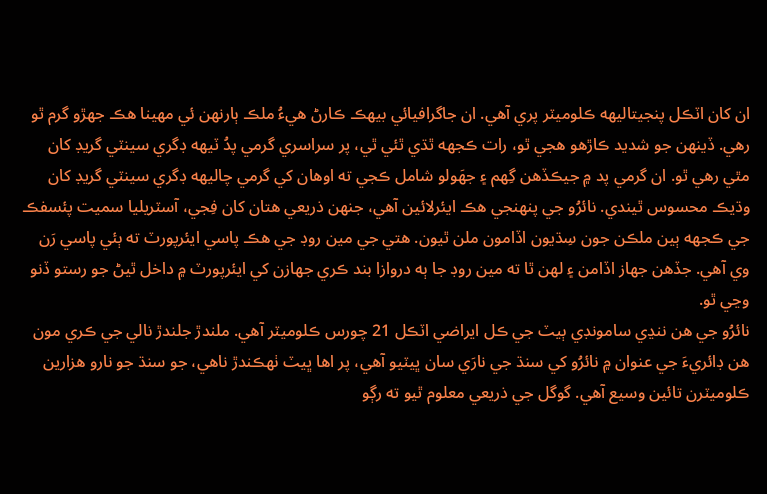ان کان اٽڪل پنجيتاليھه ڪلوميٽر پري آهي. ان جاگرافيائي بيھڪ ڪارڻ هيءُ ملڪ ٻارنھن ئي مھينا هڪ جھڙو گرم ٿو رهي. ڏينھن جو شديد ڪاڙهو هجي ٿو، رات ڪجهه ٿڌي ٿئي ٿي، پر سراسري گرمي پدُ ٽيھه ڊگري سينٽي گريڊ کان مٿي رهي ٿو. ان گرمي پد ۾ جيڪڏهن گِهم ۽ جهَولو شامل ڪجي ته اوهان کي گرمي چاليھه ڊگري سينٽي گريڊ کان وڌيڪ محسوس ٿيندي. نائرُو جي پنھنجي هڪ ايئرلائين آهي، جنھن ذريعي هتان کان فِجي، آسٽريليا سميت پئسفڪ جي ڪجهه ٻين ملڪن جون سِڌيون اڏامون ملن ٿيون. هتي جي مين روڊ جي هڪ پاسي ايئرپورٽ ته ٻئي پاسي رَن وي آهي. جڏهن جھاز اڏامن ۽ لھن ٿا ته مين روڊ جا ٻه دروازا بند ڪري جهازن کي ايئرپورٽ ۾ داخل ٿيڻ جو رستو ڏنو وڃي ٿو.
نائرُو جي هن ننڍي سامونڊي ٻيٽ جي ڪل ايراضي اٽڪل 21 چورس ڪلوميٽر آهي. ملندڙ جلندڙ نالي جي ڪري مون هن ڊائريءَ جي عنوان ۾ نائرُو کي سنڌ جي نارَي سان ڀيٽيو آهي، پر اها ڀيٽ ٺھڪندڙ ناهي، جو سنڌ جو نارو هزارين ڪلوميٽرن تائين وسيع آهي. گوگل جي ذريعي معلوم ٿيو ته رڳو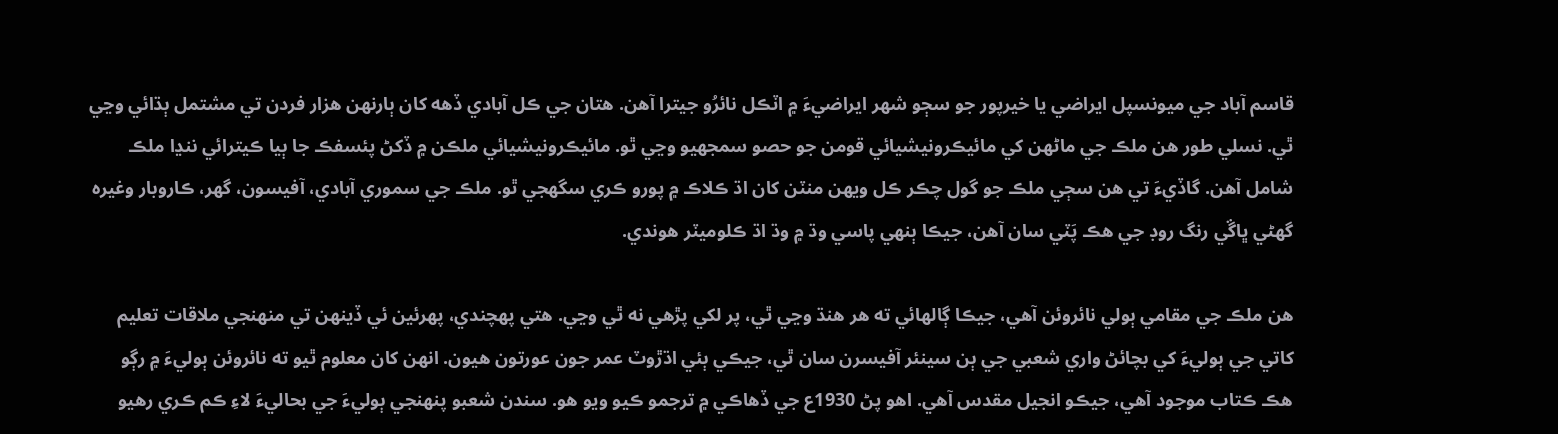قاسم آباد جي ميونسپل ايراضي يا خيرپور جو سڄو شھر ايراضيءَ ۾ اٽڪل نائرُو جيترا آهن. هتان جي ڪل آبادي ڏهه کان ٻارنھن هزار فردن تي مشتمل ٻڌائي وڃي ٿي. نسلي طور هن ملڪ جي ماڻهن کي مائيڪرونيشيائي قومن جو حصو سمجهيو وڃي ٿو. مائيڪرونيشيائي ملڪن ۾ ڏکڻ پئسفڪ جا ٻيا ڪيترائي ننڍا ملڪ شامل آهن. گاڏيءَ تي هن سڄي ملڪ جو گول چڪر ڪل ويھن منٽن کان اڌ ڪلاڪ ۾ پورو ڪري سگهجي ٿو. ملڪ جي سموري آبادي، آفيسون، گهر، ڪاروبار وغيره گهڻي ڀاڱي رنگ روڊ جي هڪ پَٽي سان آهن، جيڪا ٻنهي پاسي وڌ ۾ وڌ اڌ ڪلوميٽر هوندي.

هن ملڪ جي مقامي ٻولي نائروئن آهي، جيڪا ڳالهائي ته هر هنڌ وڃي ٿي، پر لکي پڙهي نه ٿي وڃي. هتي پھچندي، پھرئين ئي ڏينھن تي منھنجي ملاقات تعليم کاتي جي ٻوليءَ کي بچائڻ واري شعبي جي ٻن سينئر آفيسرن سان ٿي، جيڪي ٻئي اڌڙوٽ عمر جون عورتون هيون. انهن کان معلوم ٿيو ته نائروئن ٻوليءَ ۾ رڳو هڪ ڪتاب موجود آهي، جيڪو انجيل مقدس آهي. اهو پڻ 1930ع جي ڏهاڪي ۾ ترجمو ڪيو ويو هو. سندن شعبو پنھنجي ٻوليءَ جي بحاليءَ لاءِ ڪم ڪري رهيو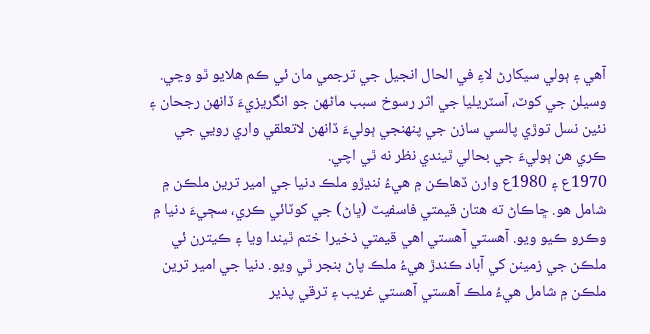آهي ۽ ٻولي سيکارڻ لاءِ في الحال انجيل جي ترجمي مان ئي ڪم هلايو ٿو وڃي. وسيلن جي کوٽ، آسٽريليا جي اثر رسوخ سبب ماڻهن جو انگريزيءَ ڏانھن رجحان ۽ نئين نسل توڙي پالسي سازن جي پنھنجي ٻوليءَ ڏانھن لاتعلقي واري رويي جي ڪري هن ٻوليءَ جي بحالي ٿيندي نظر نه ٿي اچي.
1970ع ۽ 1980ع وارن ڏهاڪن ۾ هيءُ ننڍڙو ملڪ دنيا جي امير ترين ملڪن ۾ شامل هو. ڇاڪاڻ ته هتان قيمتي فاسفيٽ (ڀاڻ) جي کوٽائي ڪري، سڄيءَ دنيا ۾ وڪرو ڪيو ويو. آهستي آهستي اهي قيمتي ذخيرا ختم ٿيندا ويا ۽ ڪيترن ئي ملڪن جي زمينن کي آباد ڪندڙ هيءُ ملڪ پاڻ بنجر ٿي ويو. دنيا جي امير ترين ملڪن ۾ شامل هيءُ ملڪ آهستي آهستي غريب ۽ ترقي پذير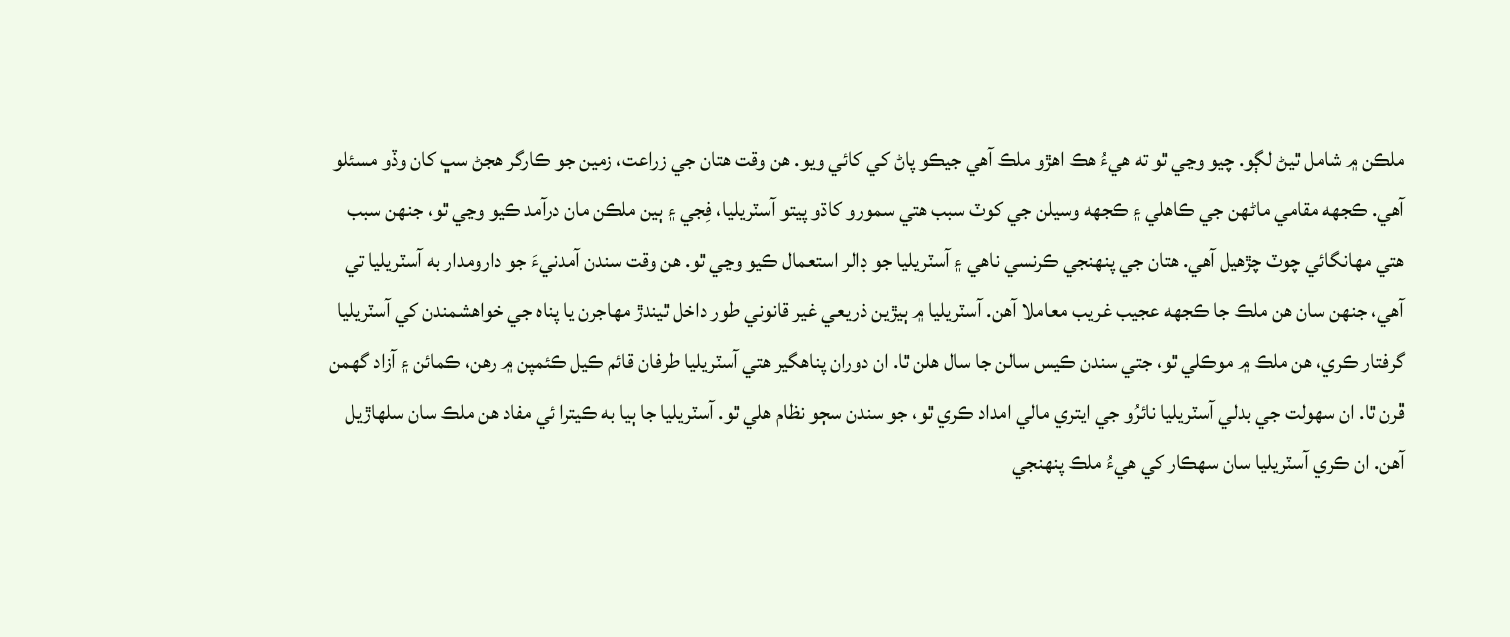ملڪن ۾ شامل ٿيڻ لڳو. چيو وڃي ٿو ته هيءُ هڪ اهڙو ملڪ آهي جيڪو پاڻ کي کائي ويو. هن وقت هتان جي زراعت، زمين جو ڪارگر هجڻ سڀ کان وڏو مسئلو آهي. ڪجهه مقامي ماڻهن جي ڪاهلي ۽ ڪجهه وسيلن جي کوٽ سبب هتي سمورو کاڌو پيتو آسٽريليا، فِجي ۽ ٻين ملڪن مان درآمد ڪيو وڃي ٿو، جنھن سبب هتي مھانگائي چوٽ چڙهيل آهي. هتان جي پنھنجي ڪرنسي ناهي ۽ آسٽريليا جو ڊالر استعمال ڪيو وڃي ٿو. هن وقت سندن آمدنيءَ جو دارومدار به آسٽريليا تي آهي، جنھن سان هن ملڪ جا ڪجهه عجيب غريب معاملا آهن. آسٽريليا ۾ ٻيڙين ذريعي غير قانوني طور داخل ٿيندڙ مھاجرن يا پناه جي خواهشمندن کي آسٽريليا گرفتار ڪري، هن ملڪ ۾ موڪلي ٿو، جتي سندن ڪيس سالن جا سال هلن ٿا. ان دوران پناهگير هتي آسٽريليا طرفان قائم ڪيل ڪئمپن ۾ رهن، ڪمائن ۽ آزاد گهمن ڦرن ٿا. ان سھولت جي بدلي آسٽريليا نائرُو جي ايتري مالي امداد ڪري ٿو، جو سندن سڄو نظام هلي ٿو. آسٽريليا جا ٻيا به ڪيترا ئي مفاد هن ملڪ سان سلهاڙيل آهن. ان ڪري آسٽريليا سان سھڪار کي هيءُ ملڪ پنھنجي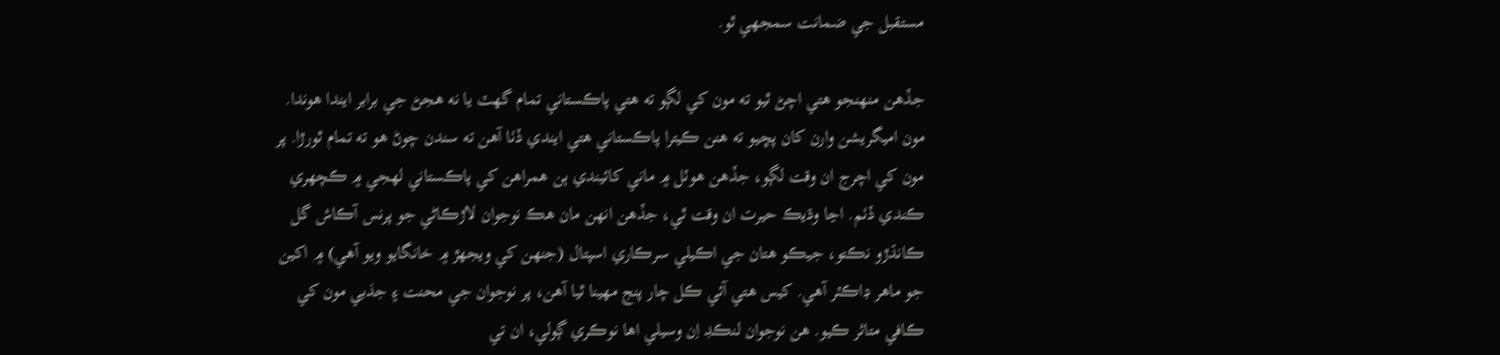مستقبل جي ضمانت سمجهي ٿو.

جڏهن منھنجو هتي اچڻ ٿيو ته مون کي لڳو ته هتي پاڪستاني تمام گهٽ يا نه هجڻ جي برابر ايندا هوندا. مون اميگريشن وارن کان پڇيو ته هنن ڪيترا پاڪستاني هتي ايندي ڏٺا آهن ته سندن چوڻ هو ته تمام ٿورڙا. پر مون کي اچرج ان وقت لڳو، جڏهن هوٽل ۾ ماني کائيندي ٻن همراهن کي پاڪستاني لھجي ۾ ڪچھري ڪندي ڏٺم. اڃا وڌيڪ حيرت ان وقت ٿي، جڏهن انهن مان هڪ نوجوان لاڙڪاڻي جو پرنس آڪاش گل ڪانڌڙو نڪتو، جيڪو هتان جي اڪيلي سرڪاري اسپتال (جنھن کي ويجهڙ ۾ خانگايو ويو آهي) ۾ اکين جو ماهر ڊاڪٽر آهي. کيس هتي آئي ڪل چار پنج مھينا ٿيا آهن، پر نوجوان جي محنت ۽ جذبي مون کي ڪافي متاثر ڪيو. هن نوجوان لنڪڊ اِن وسيلي اها نوڪري ڳولي، ان تي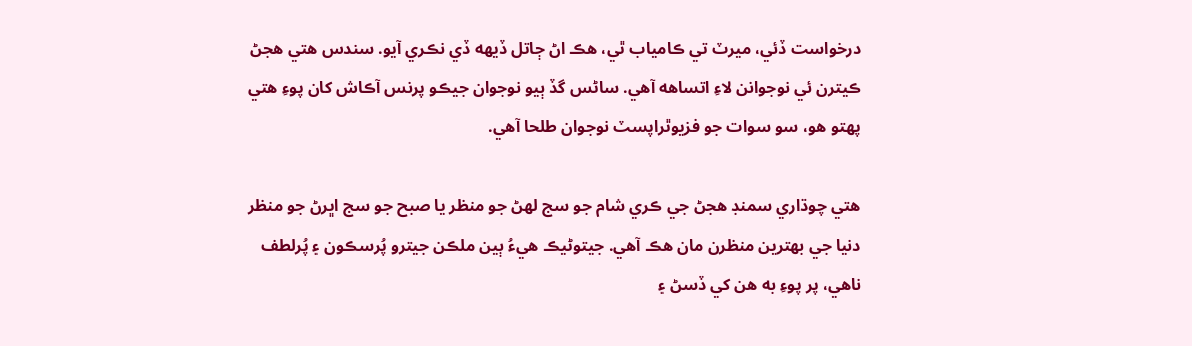درخواست ڏئي، ميرٽ تي ڪامياب ٿي، هڪ اڻ ڄاتل ڏيھه ڏي نڪري آيو. سندس هتي هجڻ ڪيترن ئي نوجوانن لاءِ اتساهه آهي. ساڻس گڏ ٻيو نوجوان جيڪو پرنس آڪاش کان پوءِ هتي پھتو هو، سو سوات جو فزيوٿراپسٽ نوجوان طلحا آهي.

هتي چوڌاري سمنڊ هجڻ جي ڪري شام جو سج لھڻ جو منظر يا صبح جو سج اڀرڻ جو منظر دنيا جي بھترين منظرن مان هڪ آهي. جيتوڻيڪ هيءُ ٻين ملڪن جيترو پُرسڪون ۽ پُرلطف ناهي، پر پوءِ به هن کي ڏسڻ ۽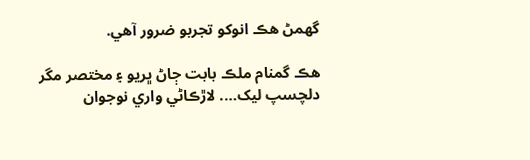گهمڻ هڪ انوکو تجربو ضرور آهي.

ھڪ گمنام ملڪ بابت ڄاڻ ڀريو ۽ مختصر مگر دلچسپ ليک…. لاڙڪاڻي واري نوجوان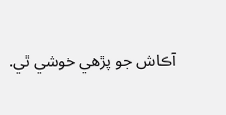آڪاش جو پڙھي خوشي ٿي.